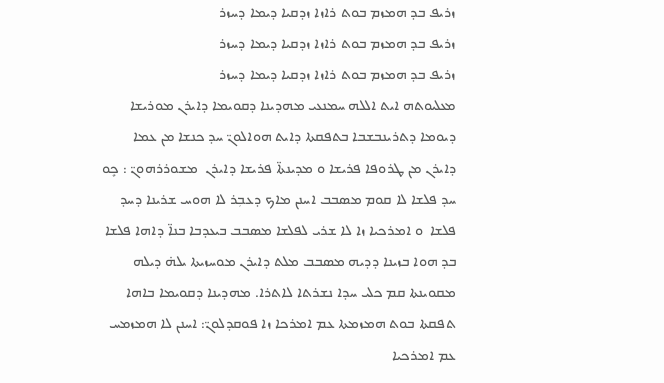ܙܪܝܦ ܒܕ ܗܡܙܡ ܒܘܬ ܪܐܙܐ ܙܕܩܝܐ ܕܝܡܐ ܕܚܙܪ
ܙܪܝܦ ܒܕ ܗܡܙܡ ܒܘܬ ܪܐܙܐ ܙܕܩܝܐ ܕܝܡܐ ܕܚܙܪ
ܙܪܝܦ ܒܕ ܗܡܙܡ ܒܘܬ ܪܐܙܐ ܙܕܩܝܐ ܕܝܡܐ ܕܚܙܪ
ܡܥܠܝܘܬܗ ܐܝܬ ܐܠܠܗ ܚܡܢܥܝ ܡܗܕܝܢܐ ܕܩܘܝܡܐ ܕܐܝܪܢ ܡܘܪܝܫܐ ܕܝܘܡܐ ܕܬܪܝܢܒܫܒܐ ܒܬܦܩܬܐ ܕܐܝܬ ܗܘܐܠܘܢ̈ ܚܕ ܟܢܫܐ ܡܢ ܥܡܐ ܕܐܝܪܢ ܡܢ ܛܪܘܦܐ ܦܪܝܫܐ ܘ ܡܕܝܢܬܐ̈ ܦܪܝܫܐ ܕܐܝܪܢ  ܡܫܘܪܪܗܘܢ̈ : ܟܻܘ ܚܕ ܦܠܫܐ ܠܐ ܩܘܡ ܡܣܒܒ ܐܚܢܢ ܡܐܟ ܕܥܒܼܪ ܠܐ ܗܘܚ ܫܪܝܢܐ ܕܚܕ ܦܠܫܐ  ܘ ܐܡܪܟܝܐ ܙܐ ܠܐ ܫܪܝ ܠܦܠܫܐ ܡܣܒܒ ܒܝܥܕܒܐ ܒܢܐ̈ ܕܐܗܐ ܦܠܫܐ ܒܕ ܗܘܐ ܒܙܝܢܐ ܕܕܝܗ ܡܣܒܒ ܡܠܬ ܕܐܝܪܢ ܡܘܚܙܝܬܐ ܝܠܗ̇ ܕܝܠܗ ܡܩܘܝܢܬܐ ܩܡ ܟܠܝ ܚܕܐ ܢܫܪܬܐ ܠܐܬܪܐ. ܡܗܕܝܢܐ ܕܩܘܝܡܐ ܒܐܗܐ ܬܦܩܬܐ ܒܘܬ ܗܡܙܡܬܐ ܥܡ ܐܡܪܟܐ ܙܐ ܦܘܩܕܠܘܢ̈: ܐܚܢܢ ܠܐ ܗܡܙܡܚ ܥܡ ܐܡܪܟܝܐ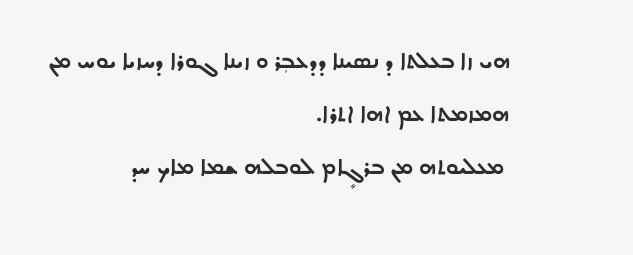ܗܝ ܙܐ ܒܥܠܬܐ ܕ ܢܣܝܢܐ ܕܕܥܒܼܪ ܘ ܙܝܢܐ ܓܘܪܐ ܕܚܙܝܐ ܝܘܚ ܡܢ ܗܡܙܡܬܐ ܥܡ ܐܗܐ ܐܬܪܐ.
 ܡܥܠܝܘܬܗ ܡܢ ܒܪܓܻܐܡ ܠܘܒܠܗ ܫܡܐ ܡܐܟ ܚܕ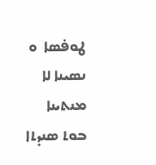ܛܘܦ̇ܣܐ  ܘ ܢܣܝܢܐ ܠܐ ܡܢܬܝܢܐ ܒܘܬ ܣܢܕܬܐ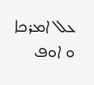ܥܠ ܐܡܪܟܐ ܘ ܐܘܦ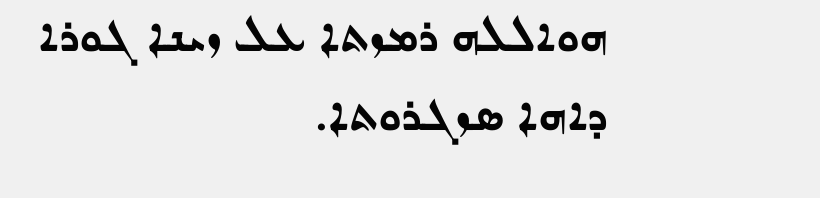ܗܘܐܠܠܗ ܪܡܙܬܐ ܥܠ ܙܝܢܐ ܓܘܪܐ ܕܐܗܐ ܣܙܓܪܘܬܐ.